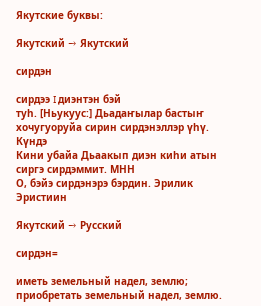Якутские буквы:

Якутский → Якутский

сирдэн

сирдээ I диэнтэн бэй
туһ. [Ньукуус:] Дьадаҥылар бастыҥ хочугуоруйа сирин сирдэнэллэр үһү. Күндэ
Кини убайа Дьаакып диэн киһи атын сиргэ сирдэммит. МНН
О, бэйэ сирдэнэрэ бэрдин. Эрилик Эристиин

Якутский → Русский

сирдэн=

иметь земельный надел, землю; приобретать земельный надел, землю.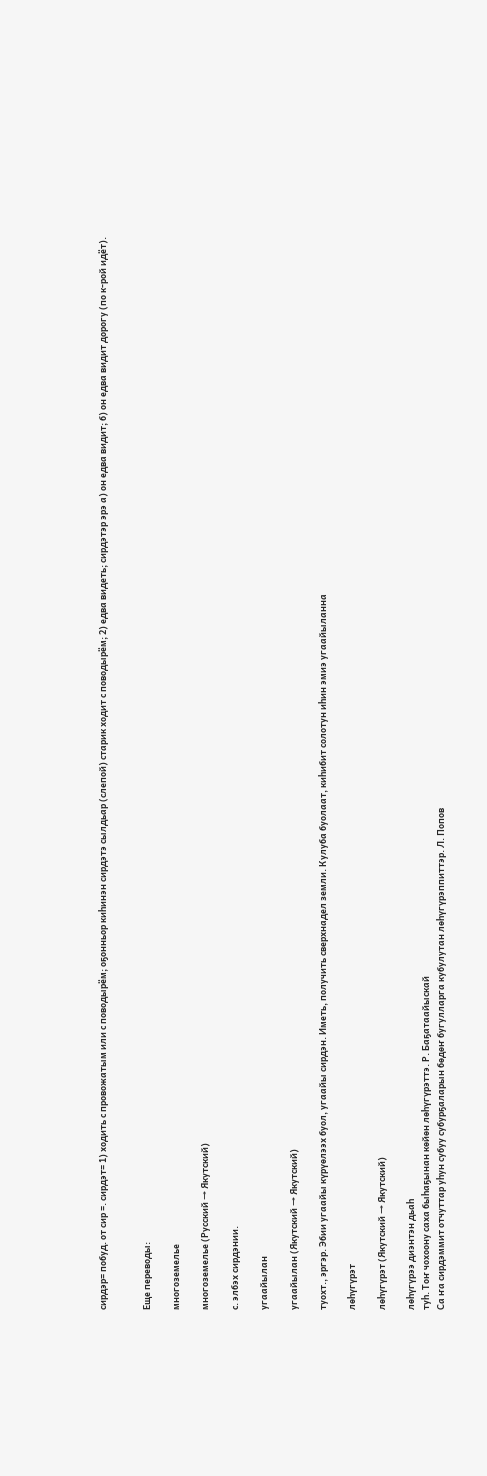сирдэр= побуд. от сир =. сирдэт= 1) ходить с провожатым или с поводырём; оҕонньор киһинэн сирдэтэ сылдьар (слепой) старик ходит с поводырём; 2) едва видеть; сирдэтэр эрэ а) он едва видит; б) он едва видит дорогу (по к-рой идёт).


Еще переводы:

многоземелье

многоземелье (Русский → Якутский)

с. элбэх сирдэнии.

угаайылан

угаайылан (Якутский → Якутский)

туохт., эргэр. Эбии угаайы күрүөлээх буол, угаайы сирдэн. Иметь, получить сверхнадел земли. Кулуба буолаат, киһибит солотун иһин эмиэ угаайыланна

лөһүгүрэт

лөһүгүрэт (Якутский → Якутский)

лөһүгүрээ диэнтэн дьаһ
туһ. Тоҥ чохоону саха быһаҕынан көйөн лөһүгүрэттэ. Р. Баҕатаайыскай
Са ҥа сирдэммит отчуттар уһун субуу субурҕаларын бөдөҥ бугулларга кубулутан лөһүгүрэппиттэр. Л. Попов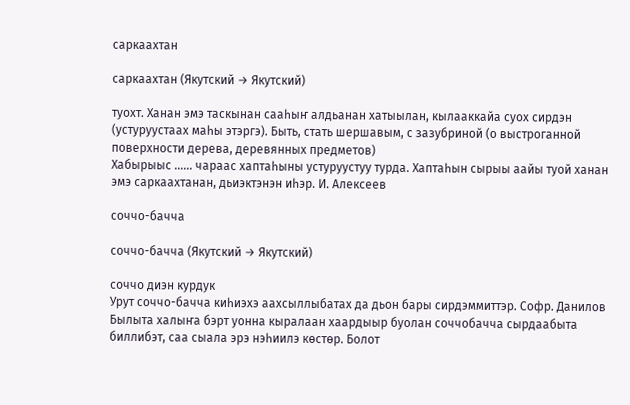саркаахтан

саркаахтан (Якутский → Якутский)

туохт. Ханан эмэ таскынан сааһыҥ алдьанан хатыылан, кылааккайа суох сирдэн (устуруустаах маһы этэргэ). Быть, стать шершавым, с зазубриной (о выстроганной поверхности дерева, деревянных предметов)
Хабырыыс …… чараас хаптаһыны устуруустуу турда. Хаптаһын сырыы аайы туой ханан эмэ саркаахтанан, дьиэктэнэн иһэр. И. Алексеев

соччо-бачча

соччо-бачча (Якутский → Якутский)

соччо диэн курдук
Урут соччо-бачча киһиэхэ аахсыллыбатах да дьон бары сирдэммиттэр. Софр. Данилов
Былыта халыҥа бэрт уонна кыралаан хаардыыр буолан соччобачча сырдаабыта биллибэт, саа сыала эрэ нэһиилэ көстөр. Болот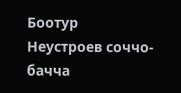Боотур
Неустроев соччо-бачча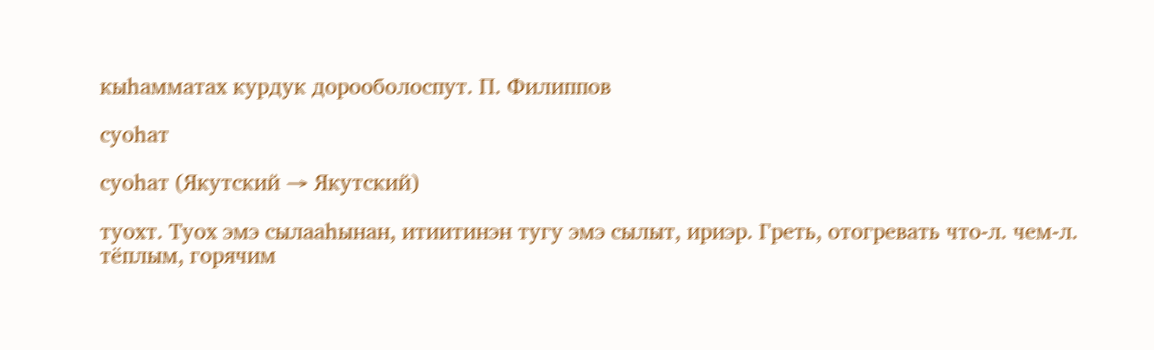кыһамматах курдук дорооболоспут. П. Филиппов

суоһат

суоһат (Якутский → Якутский)

туохт. Туох эмэ сылааһынан, итиитинэн тугу эмэ сылыт, ириэр. Греть, отогревать что-л. чем-л. тёплым, горячим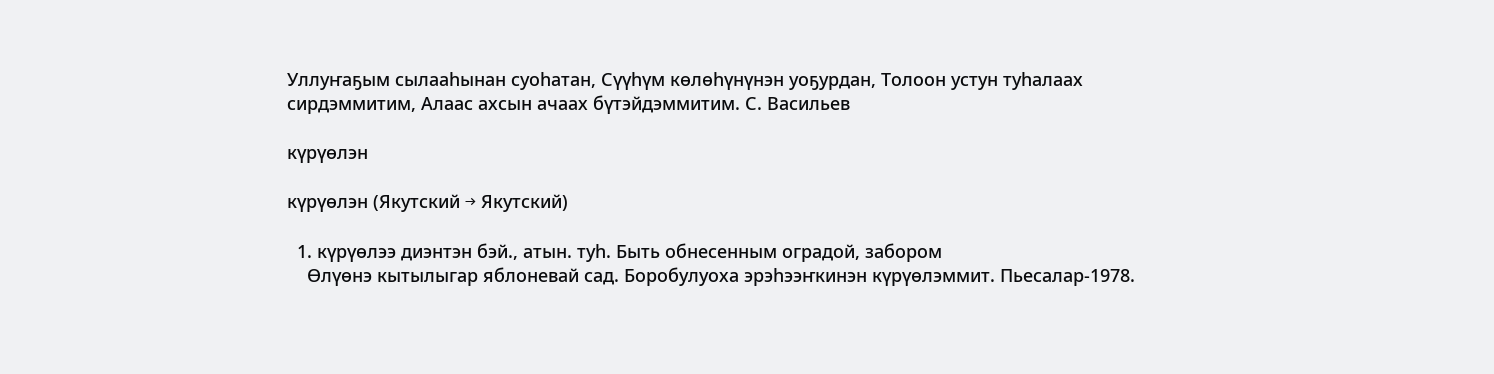Уллуҥаҕым сылааһынан суоһатан, Сүүһүм көлөһүнүнэн уоҕурдан, Толоон устун туһалаах сирдэммитим, Алаас ахсын ачаах бүтэйдэммитим. С. Васильев

күрүөлэн

күрүөлэн (Якутский → Якутский)

  1. күрүөлээ диэнтэн бэй., атын. туһ. Быть обнесенным оградой, забором
    Өлүөнэ кытылыгар яблоневай сад. Боробулуоха эрэһээҥкинэн күрүөлэммит. Пьесалар-1978.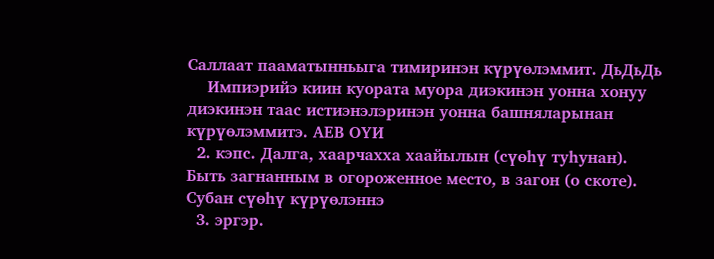Саллаат пааматынньыга тимиринэн күрүөлэммит. ДьДьДь
    Импиэрийэ киин куората муора диэкинэн уонна хонуу диэкинэн таас истиэнэлэринэн уонна башняларынан күрүөлэммитэ. АЕВ ОҮИ
  2. кэпс. Далга, хаарчахха хаайылын (сүөһү туһунан). Быть загнанным в огороженное место, в загон (о скоте). Субан сүөһү күрүөлэннэ
  3. эргэр.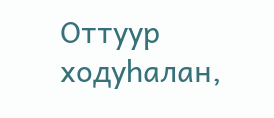Оттуур ходуһалан,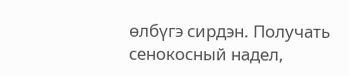өлбүгэ сирдэн. Получать сенокосный надел,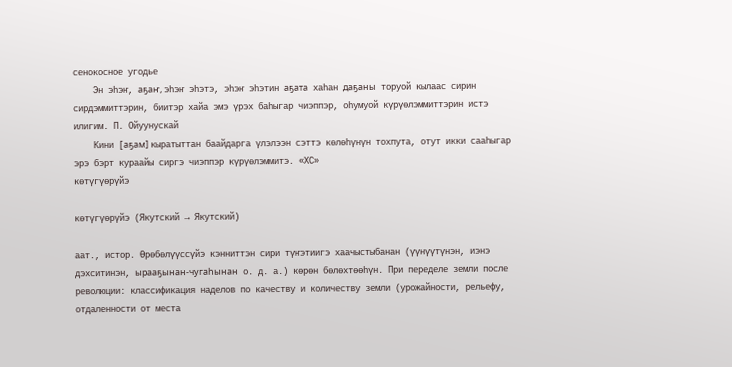сенокосное угодье
    Эн эһэҥ, аҕаҥ, эһэҥ эһэтэ, эһэҥ эһэтин аҕата хаһан даҕаны торуой кылаас сирин сирдэммиттэрин, биитэр хайа эмэ үрэх баһыгар чиэппэр, оһумуой күрүөлэммиттэрин истэ илигим. П. Ойуунускай
    Кини [аҕам] кыратыттан баайдарга үлэлээн сэттэ көлөһүнүн тохпута, отут икки сааһыгар эрэ бэрт кураайы сиргэ чиэппэр күрүөлэммитэ. «ХС»
көтүгүөрүйэ

көтүгүөрүйэ (Якутский → Якутский)

аат., истор. Өрөбөлүүссүйэ кэнниттэн сири түҥэтиигэ хаачыстыбанан (үүнүүтүнэн, иэнэ дэхситинэн, ырааҕынан-чугаһынан о. д. а.) көрөн бөлөхтөөһүн. При переделе земли после революции: классификация наделов по качеству и количеству земли (урожайности, рельефу, отдаленности от места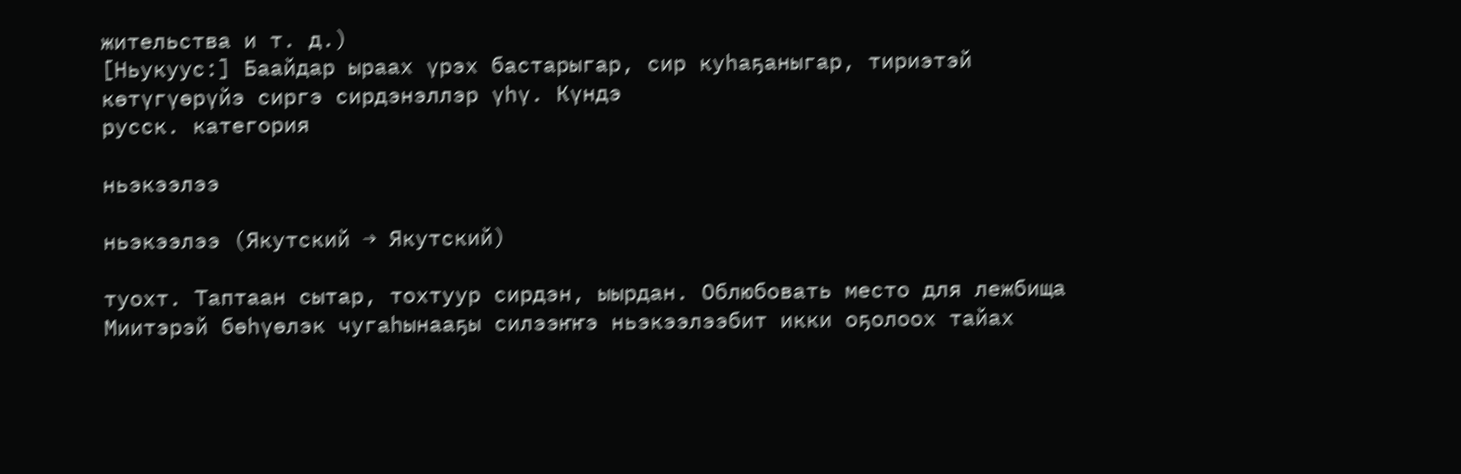жительства и т. д.)
[Ньукуус:] Баайдар ыраах үрэх бастарыгар, сир куһаҕаныгар, тириэтэй көтүгүөрүйэ сиргэ сирдэнэллэр үһү. Күндэ
русск. категория

ньэкээлээ

ньэкээлээ (Якутский → Якутский)

туохт. Таптаан сытар, тохтуур сирдэн, ыырдан. Облюбовать место для лежбища
Миитэрэй бөһүөлэк чугаһынааҕы силээҥҥэ ньэкээлээбит икки оҕолоох тайах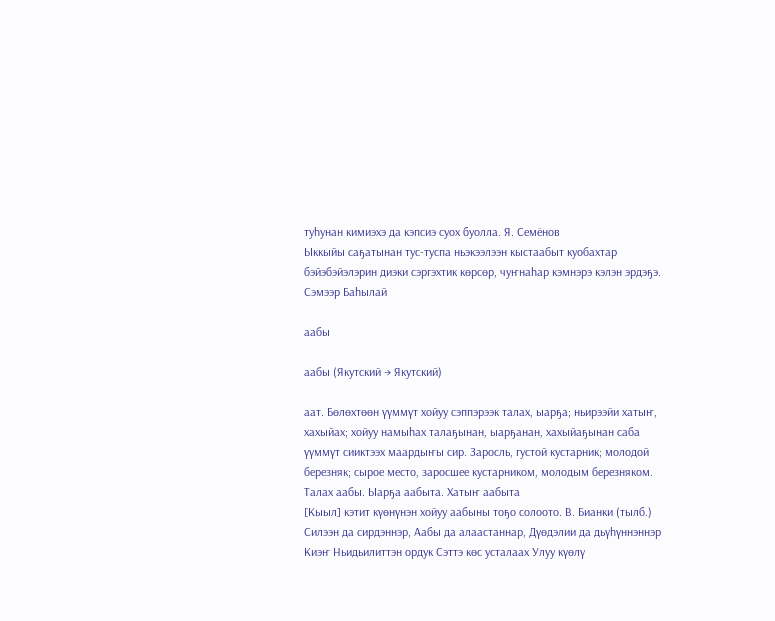туһунан кимиэхэ да кэпсиэ суох буолла. Я. Семёнов
Ыккыйы саҕатынан тус-туспа ньэкээлээн кыстаабыт куобахтар бэйэбэйэлэрин диэки сэргэхтик көрсөр, чуҥнаһар кэмнэрэ кэлэн эрдэҕэ. Сэмээр Баһылай

аабы

аабы (Якутский → Якутский)

аат. Бөлөхтөөн үүммүт хойуу сэппэрээк талах, ыарҕа; ньирээйи хатыҥ, хахыйах; хойуу намыһах талаҕынан, ыарҕанан, хахыйаҕынан саба үүммүт сииктээх маардыҥы сир. Заросль, густой кустарник; молодой березняк; сырое место, заросшее кустарником, молодым березняком. Талах аабы. Ыарҕа аабыта. Хатыҥ аабыта
[Кыыл] кэтит күөнүнэн хойуу аабыны тоҕо солоото. В. Бианки (тылб.)
Силээн да сирдэннэр, Аабы да алаастаннар, Дүөдэлии да дьүһүннэннэр Киэҥ Ньидьилиттэн ордук Сэттэ көс усталаах Улуу күөлү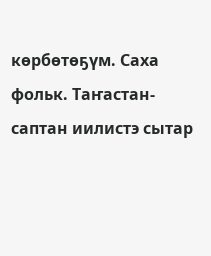көрбөтөҕүм. Саха фольк. Таҥастан-саптан иилистэ сытар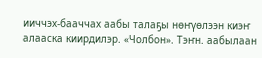ииччэх-бааччах аабы талаҕы нөҥүөлээн киэҥ алааска киирдилэр. «Чолбон». Тэҥн. аабылаан